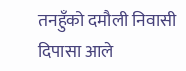तनहुँको दमौली निवासी दिपासा आले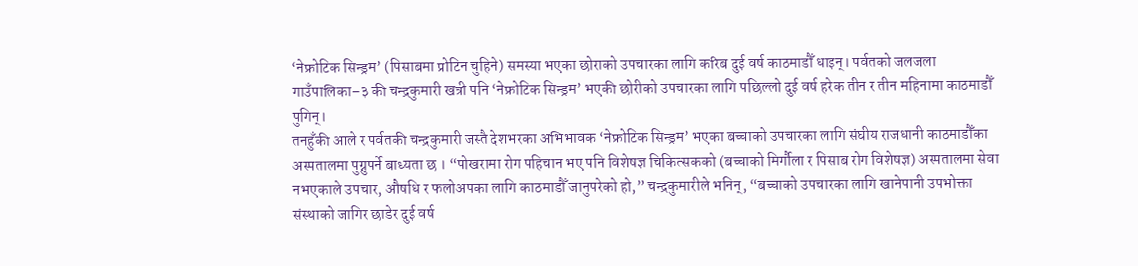‘नेफ्रोटिक सिन्ड्रम’ (पिसाबमा प्रोटिन चुहिने) समस्या भएका छोराको उपचारका लागि करिब दुई वर्ष काठमाडौँ धाइन्। पर्वतको जलजला गाउँपालिका–३ की चन्द्रकुमारी खत्री पनि ‘नेफ्रोटिक सिन्ड्रम’ भएकी छोरीको उपचारका लागि पछिल्लो दुई वर्ष हरेक तीन र तीन महिनामा काठमाडौँ पुगिन्।
तनहुँकी आले र पर्वतकी चन्द्रकुमारी जस्तै देशभरका अभिभावक ‘नेफ्रोटिक सिन्ड्रम’ भएका बच्चाको उपचारका लागि संघीय राजधानी काठमाडौँका अस्पतालमा पुग्नुपर्ने बाध्यता छ । “पोखरामा रोग पहिचान भए पनि विशेषज्ञ चिकित्सकको (बच्चाको मिर्गौला र पिसाब रोग विशेषज्ञ) अस्पतालमा सेवा नभएकाले उपचार, औषधि र फलोअपका लागि काठमाडौँ जानुपरेको हो,” चन्द्रकुमारीले भनिन्, “बच्चाको उपचारका लागि खानेपानी उपभोक्ता संस्थाको जागिर छाडेर दुई वर्ष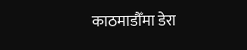काठमाडौँमा डेरा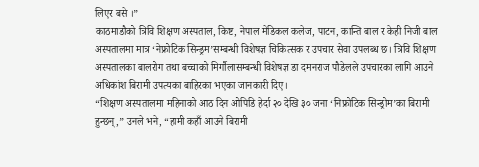लिएर बसे ।”
काठमाडौको त्रिवि शिक्षण अस्पताल, किष्ट, नेपाल मेडिकल कलेज, पाटन, कान्ति बाल र केही निजी बाल अस्पतालमा मात्र ‘नेफ्रोटिक सिन्ड्रम’सम्बन्धी विशेषज्ञ चिकित्सक र उपचार सेवा उपलब्ध छ। त्रिवि शिक्षण अस्पतालका बालरोग तथा बच्चाको मिर्गौलासम्बन्धी विशेषज्ञ डा दमनराज पौडेलले उपचारका लागि आउने अधिकांश बिरामी उपत्यका बाहिरका भएका जानकारी दिए।
“शिक्षण अस्पतालमा महिनाको आठ दिन ओपिडि हेर्दा २० देखि ३० जना ‘निफ्रोटिक सिन्ड्रोम’का बिरामी हुन्छन्,” उनले भने, “हामी कहाँ आउने बिरामी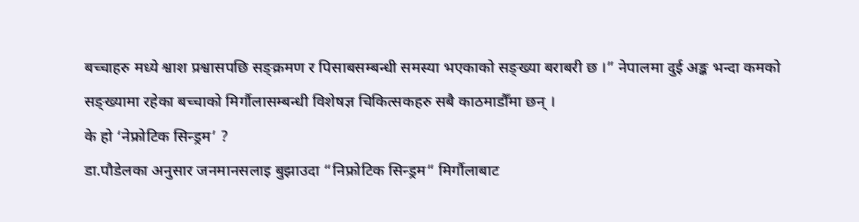बच्चाहरु मध्ये श्वाश प्रश्वासपछि सङ्क्रमण र पिसाबसम्बन्धी समस्या भएकाको सङ्ख्या बराबरी छ ।” नेपालमा दुई अङ्क भन्दा कमको सङ्ख्यामा रहेका बच्चाको मिर्गौलासम्बन्धी विशेषज्ञ चिकित्सकहरु सबै काठमाडौँमा छन् ।
के हो ‘नेफ्रोटिक सिन्ड्रम’ ?
डा.पौडेलका अनुसार जनमानसलाइ बुझाउदा “निफ्रोटिक सिन्ड्रम“ मिर्गौलाबाट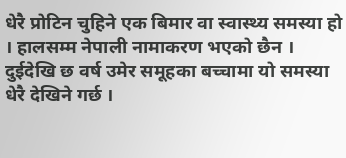धेरै प्रोटिन चुहिने एक बिमार वा स्वास्थ्य समस्या हो । हालसम्म नेपाली नामाकरण भएको छैन । दुईदेखि छ वर्ष उमेर समूहका बच्चामा यो समस्या धेरै देखिने गर्छ ।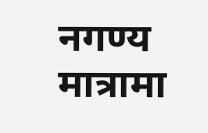नगण्य मात्रामा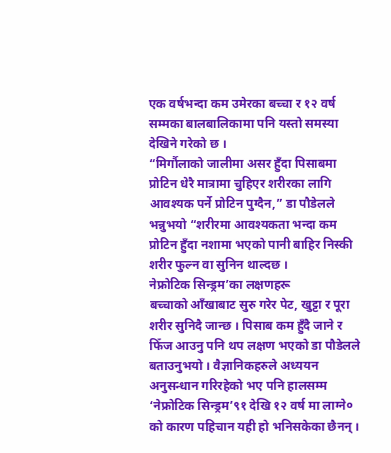एक वर्षभन्दा कम उमेरका बच्चा र १२ वर्ष सम्मका बालबालिकामा पनि यस्तो समस्या देखिने गरेको छ ।
“मिर्गौलाको जालीमा असर हुँदा पिसाबमा प्रोटिन धेरै मात्रामा चुहिएर शरीरका लागि आवश्यक पर्ने प्रोटिन पुग्दैन,” डा पौडेलले भन्नुभयो “शरीरमा आवश्यकता भन्दा कम प्रोटिन हुँदा नशामा भएको पानी बाहिर निस्की शरीर फुल्न वा सुनिन थाल्दछ ।
नेफ्रोटिक सिन्ड्रम’का लक्षणहरू
बच्चाको आँखाबाट सुरु गरेर पेट, खुट्टा र पूरा शरीर सुनिदै जान्छ । पिसाब कम हुँदै जाने र फिँज आउनु पनि थप लक्षण भएको डा पौडेलले बताउनुभयो । वैज्ञानिकहरुले अध्ययन अनुसन्धान गरिरहेको भए पनि हालसम्म ‘नेफ्रोटिक सिन्ड्रम’९१ देखि १२ वर्ष मा लाग्ने० को कारण पहिचान यही हो भनिसकेका छैनन् ।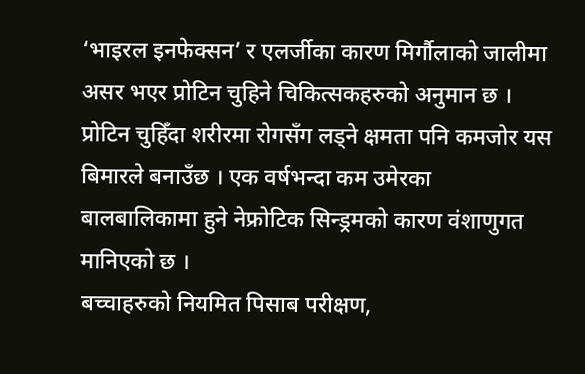‘भाइरल इनफेक्सन’ र एलर्जीका कारण मिर्गौलाको जालीमा असर भएर प्रोटिन चुहिने चिकित्सकहरुको अनुमान छ । प्रोटिन चुहिँदा शरीरमा रोगसँग लड्ने क्षमता पनि कमजोर यस बिमारले बनाउँछ । एक वर्षभन्दा कम उमेरका बालबालिकामा हुने नेफ्रोटिक सिन्ड्रमको कारण वंशाणुगत मानिएको छ ।
बच्चाहरुको नियमित पिसाब परीक्षण,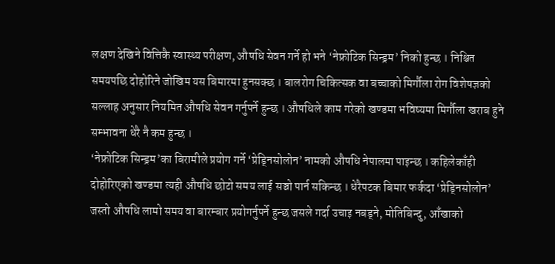लक्षण देखिने वित्तिकै स्वास्थ्य परीक्षण, औषधि सेवन गर्ने हो भने ‘नेफ्रोटिक सिन्ड्रम’ निको हुन्छ । निश्चित समयपछि दोहोरिने जोखिम यस बिमारमा हुनसक्छ । बालरोग चिकित्सक वा बच्चाको मिर्गौला रोग विशेषज्ञको सल्लाह अनुसार नियमित औषधि सेवन गर्नुपर्ने हुन्छ । औषधिले काम गरेको खण्डमा भविष्यमा मिर्गौला खराब हुने सम्भावना धेरै नै कम हुन्छ ।
‘नेफ्रोटिक सिन्ड्रम’का बिरामीले प्रयोग गर्ने ‘प्रेड्निसोलोन’ नामको औषधि नेपालमा पाइन्छ । कहिलेकाँही दोहोरिएको खण्डमा त्यही औषधि छोटो समय लाई सञ्चो पार्न सकिन्छ । धेरैपटक बिमार फर्कदा ‘प्रेड्निसोलोन’ जस्तो औषधि लामो समय वा बारम्बार प्रयोगर्नुपर्ने हुन्छ जसले गर्दा उचाइ नबड्ने, मोतिबिन्दु, आँखाको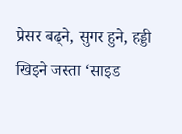प्रेसर बढ्ने, सुगर हुने, हड्डी खिइने जस्ता ‘साइड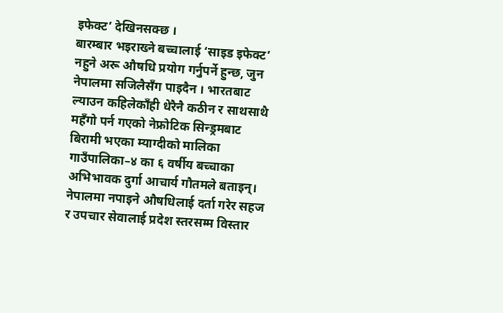इफेक्ट’ देखिनसक्छ ।
बारम्बार भइराख्ने बच्चालाई ‘साइड इफेक्ट’ नहुने अरू औषधि प्रयोग गर्नुपर्ने हुन्छ, जुन नेपालमा सजिलैसँग पाइदैन । भारतबाट ल्याउन कहिलेकाँही धेरैनै कठीन र साथसाथै महँगो पर्न गएको नेफ्रोटिक सिन्ड्रमबाट बिरामी भएका म्याग्दीको मालिका गाउँपालिका–४ का ६ वर्षीय बच्चाका अभिभावक दुर्गा आचार्य गौतमले बताइन्।
नेपालमा नपाइने औषधिलाई दर्ता गरेर सहज र उपचार सेवालाई प्रदेश स्तरसम्म विस्तार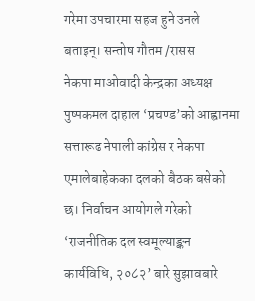गरेमा उपचारमा सहज हुने उनले बताइन्। सन्तोष गौतम /रासस
नेकपा माओवादी केन्द्रका अध्यक्ष पुष्पकमल दाहाल ‘प्रचण्ड’को आह्वानमा सत्तारूढ नेपाली कांग्रेस र नेकपा एमालेबाहेकका दलको बैठक बसेको छ। निर्वाचन आयोगले गरेको ‘राजनीतिक दल स्वमूल्याङ्कन कार्यविधि, २०८२’ बारे सुझावबारे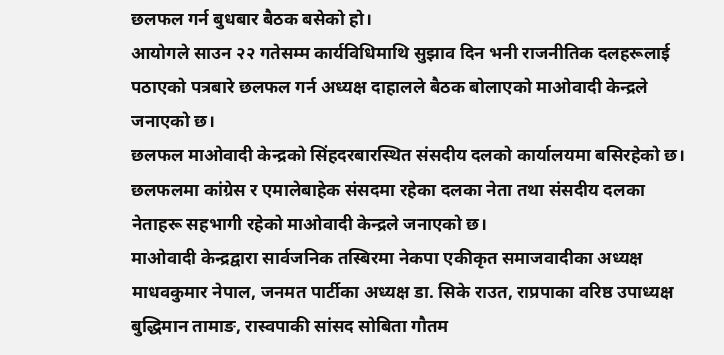छलफल गर्न बुधबार बैठक बसेको हो।
आयोगले साउन २२ गतेसम्म कार्यविधिमाथि सुझाव दिन भनी राजनीतिक दलहरूलाई पठाएको पत्रबारे छलफल गर्न अध्यक्ष दाहालले बैठक बोलाएको माओवादी केन्द्रले जनाएको छ।
छलफल माओवादी केन्द्रको सिंहदरबारस्थित संसदीय दलको कार्यालयमा बसिरहेको छ। छलफलमा कांग्रेस र एमालेबाहेक संसदमा रहेका दलका नेता तथा संसदीय दलका नेताहरू सहभागी रहेको माओवादी केन्द्रले जनाएको छ।
माओवादी केन्द्रद्वारा सार्वजनिक तस्बिरमा नेकपा एकीकृत समाजवादीका अध्यक्ष माधवकुमार नेपाल, जनमत पार्टीका अध्यक्ष डा. सिके राउत, राप्रपाका वरिष्ठ उपाध्यक्ष बुद्धिमान तामाङ, रास्वपाकी सांसद सोबिता गौतम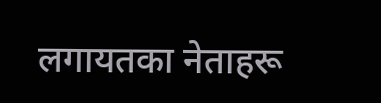लगायतका नेताहरू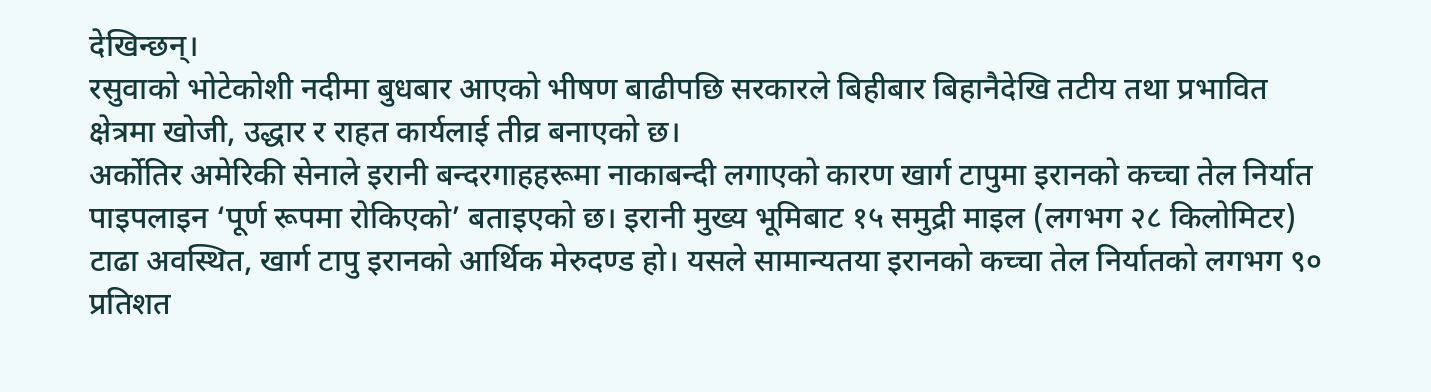देखिन्छन्।
रसुवाको भोटेकोशी नदीमा बुधबार आएको भीषण बाढीपछि सरकारले बिहीबार बिहानैदेखि तटीय तथा प्रभावित क्षेत्रमा खोजी, उद्धार र राहत कार्यलाई तीव्र बनाएको छ।
अर्कोतिर अमेरिकी सेनाले इरानी बन्दरगाहहरूमा नाकाबन्दी लगाएको कारण खार्ग टापुमा इरानको कच्चा तेल निर्यात पाइपलाइन ‘पूर्ण रूपमा रोकिएको’ बताइएको छ। इरानी मुख्य भूमिबाट १५ समुद्री माइल (लगभग २८ किलोमिटर) टाढा अवस्थित, खार्ग टापु इरानको आर्थिक मेरुदण्ड हो। यसले सामान्यतया इरानको कच्चा तेल निर्यातको लगभग ९० प्रतिशत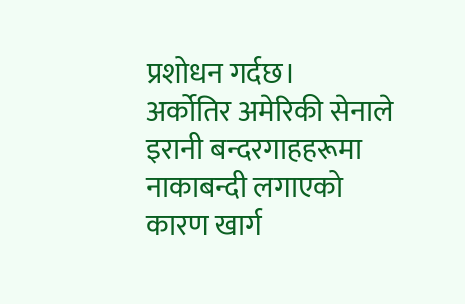प्रशोधन गर्दछ।
अर्कोतिर अमेरिकी सेनाले इरानी बन्दरगाहहरूमा नाकाबन्दी लगाएको कारण खार्ग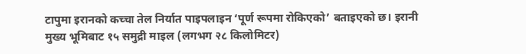टापुमा इरानको कच्चा तेल निर्यात पाइपलाइन ‘पूर्ण रूपमा रोकिएको’ बताइएको छ। इरानी मुख्य भूमिबाट १५ समुद्री माइल (लगभग २८ किलोमिटर)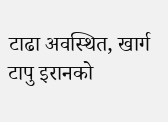टाढा अवस्थित, खार्ग टापु इरानको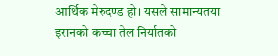आर्थिक मेरुदण्ड हो। यसले सामान्यतया इरानको कच्चा तेल निर्यातको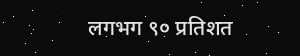लगभग ९० प्रतिशत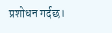प्रशोधन गर्दछ।